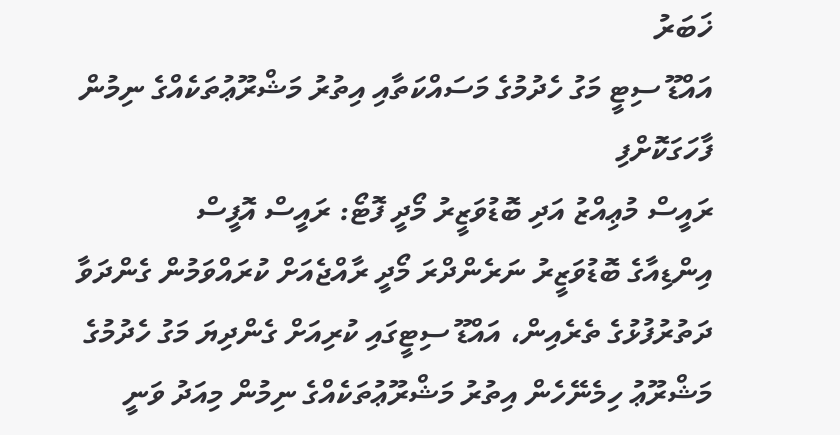ޚަބަރު
އައްޑޫ ސިޓީ މަގު ހެދުމުގެ މަސައްކަތާއި އިތުރު މަޝްރޫޢުތަކެއްގެ ނިމުން ފާހަގަކޮށްފި
ރައީސް މުޢިއްޒު އަދި ބޮޑުވަޒީރު މޯދީ ފޮޓޯ: ރައީސް އޮފީސް
އިންޑިއާގެ ބޮޑުވަޒީރު ނަރެންދްރަ މޯދީ ރާއްޖެއަށް ކުރައްވަމުން ގެންދަވާ ދަތުރުފުޅުގެ ތެރެއިން، އައްޑޫ ސިޓީގައި ކުރިއަށް ގެންދިޔަ މަގު ހެދުމުގެ މަޝްރޫޢު ހިމެނޭހެން އިތުރު މަޝްރޫޢުތަކެއްގެ ނިމުން މިއަދު ވަނީ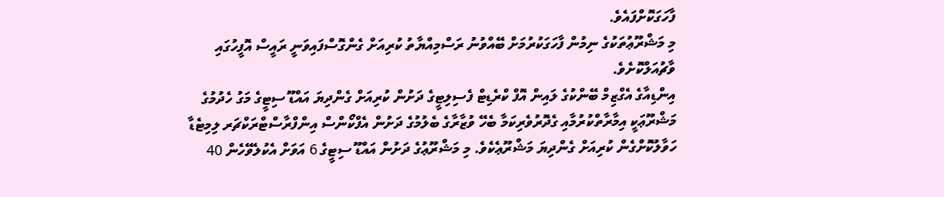ފާހަގަކޮށްފައެވެ.
މި މަޝްރޫޢުތަކުގެ ނިމުން ފާހަގަކުރުމަށް ބޭއްވުނު ރަސްމިއްޔާތު ކުރިއަށް ގެންގޮސްފައިވަނީ ރައީސް އޮފީހުގައި ވާޗުއަލްކޮށެވެ.
އިންޑިއާގެ އެގްޒިމް ބޭންކުގެ ލައިން އޮފް ކްރެޑިޓް ފެސިލިޓީގެ ދަށުން ކުރިއަށް ގެންދިޔަ އައްޑޫ ސިޓީގެ މަގު ހެދުމުގެ މަޝްރޫޢަކީ އިމާރާތްކުރުމާއި ގެދޮރުވެރިކަމާ ބެހޭ ވުޒާރާގެ ބެލުމުގެ ދަށުން އެފްކޯންސް އިންފްރާސްޓްރަކްޗަރ ލިމިޓެޑާ ހަވާލުކޮށްގެން ކުރިއަށް ގެންދިޔަ މަޝްރޫޢެކެވެ. މި މަޝްރޫޢުގެ ދަށުން އައްޑޫ ސިޓީގެ 6 އަވަށް އެކުލެވޭހެން 40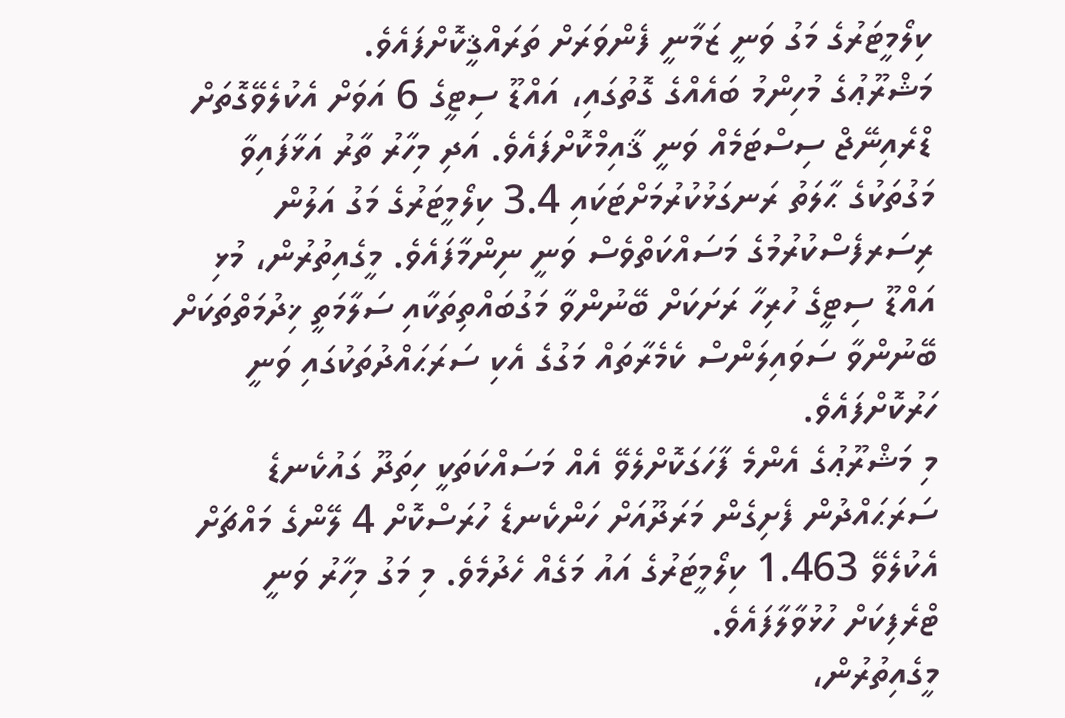ކިލޯމީޓަރުގެ މަގު ވަނީ ޒަމާނީ ފެންވަރަށް ތަރައްޤީކޮށްފައެވެ.
މަޝްރޫޢުގެ މުހިންމު ބައެއްގެ ގޮތުގައި، އައްޑޫ ސިޓީގެ 6 އަވަށް އެކުލެވޭގޮތަށް ޑްރެއިނޭޖް ސިސްޓަމެއް ވަނީ ޤާއިމްކޮށްފައެވެ. އަދި މިހާރު ތާރު އަޅާފައިވާ މަގުތަކުގެ ޙާލަތު ރަނގަޅުކުރުމަށްޓަކައި 3.4 ކިލޯމީޓަރުގެ މަގު އަލުން ރިސަރފެސްކުރުމުގެ މަސައްކަތްވެސް ވަނީ ނިންމާފައެވެ. މީގެއިތުރުން، މުޅި އައްޑޫ ސިޓީގެ ހުރިހާ ރަށަކަށް ބޭނުންވާ މަގުބައްތިތަކާއި ސަލާމަތީ ޚިދުމަތްތަކަށް ބޭނުންވާ ސަވައިލަންސް ކެމެރާތައް މަގުގެ އެކި ސަރަޙައްދުތަކުގައި ވަނީ ހަރުކޮށްފައެވެ.
މި މަޝްރޫޢުގެ އެންމެ ފާހަގަކޮށްލެވޭ އެއް މަސައްކަތަކީ ހިތަދޫ ގައުކެނޑެ ސަރަޙައްދުން ފެށިގެން މަރަދޫއަށް ހަންކެނޑެ ހުރަސްކޮށް 4 ލޭންގެ މައްޗަށް އެކުލެވޭ 1.463 ކިލޯމީޓަރުގެ އައު މަގެއް ހެދުމެވެ. މި މަގު މިހާރު ވަނީ ޓްރެފިކަށް ހުޅުވާލާފައެވެ.
މީގެއިތުރުން،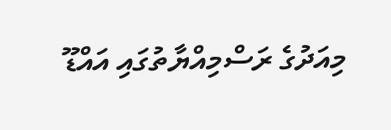މިއަދުގެ ރަސްމިއްޔާތުގައި އައްޑޫ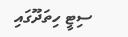ސިޓީ ހިތަދޫގައި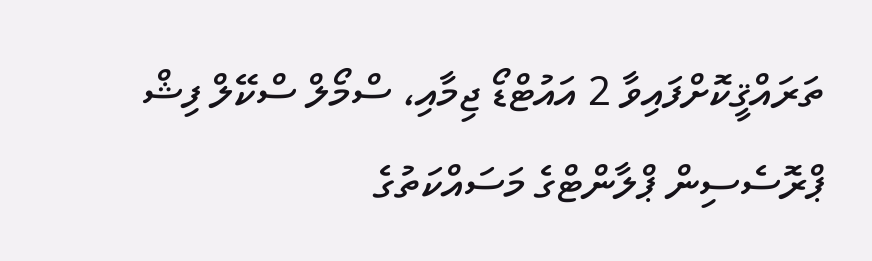ތަރައްޤީކޮށްފައިވާ 2 އައުޓްޑޯ ޖިމާއި، ސްމޯލް ސްކޭލް ފިޝް ޕްރޮސެސިން ޕްލާންޓްގެ މަސައްކަތުގެ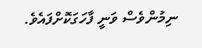ނިމުންވެސް ވަނީ ފާހަގަކޮށްފައެވެ.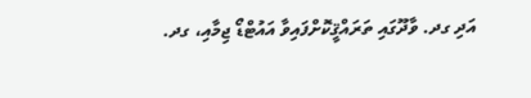އަދި ގދ. ވާދޫގައި ތަރައްޤީކޮށްފައިވާ އައުޓްޑޯ ޖިމާއި، ގދ.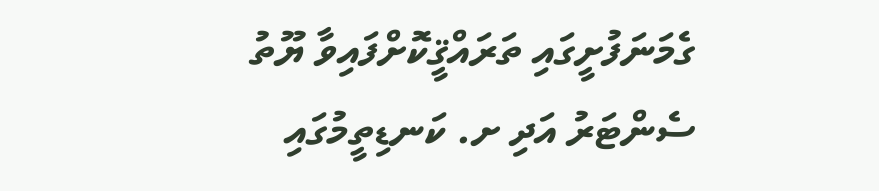ގެމަނަފުށީގައި ތަރައްޤީކޮށްފައިވާ ޔޫތު ސެންޓަރު އަދި ށ. ކަނޑިތީމުގައި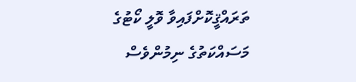ތަރައްޤީކޮށްފައިވާ ވޮލީ ކޯޓުގެ މަސައްކަތުގެ ނިމުންވެސް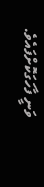ވަނީ ފާހަގަކޮށްފައެވެ.